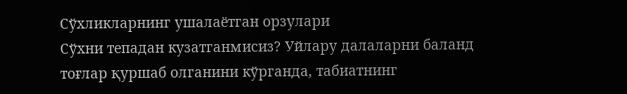Сўхликларнинг ушалаётган орзулари
Сўхни тепадан кузатганмисиз? Уйлару далаларни баланд тоғлар қуршаб олганини кўрганда, табиатнинг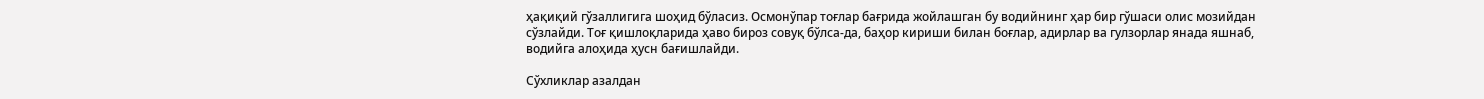ҳақиқий гўзаллигига шоҳид бўласиз. Осмонўпар тоғлар бағрида жойлашган бу водийнинг ҳар бир гўшаси олис мозийдан сўзлайди. Тоғ қишлоқларида ҳаво бироз совуқ бўлса-да, баҳор кириши билан боғлар, адирлар ва гулзорлар янада яшнаб, водийга алоҳида ҳусн бағишлайди.

Сўхликлар азалдан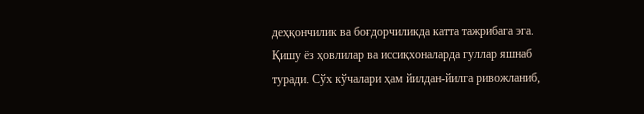деҳқончилик ва боғдорчиликда катта тажрибага эга. Қишу ёз ҳовлилар ва иссиқхоналарда гуллар яшнаб туради. Сўх кўчалари ҳам йилдан-йилга ривожланиб,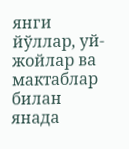янги йўллар, уй-жойлар ва мактаблар билан янада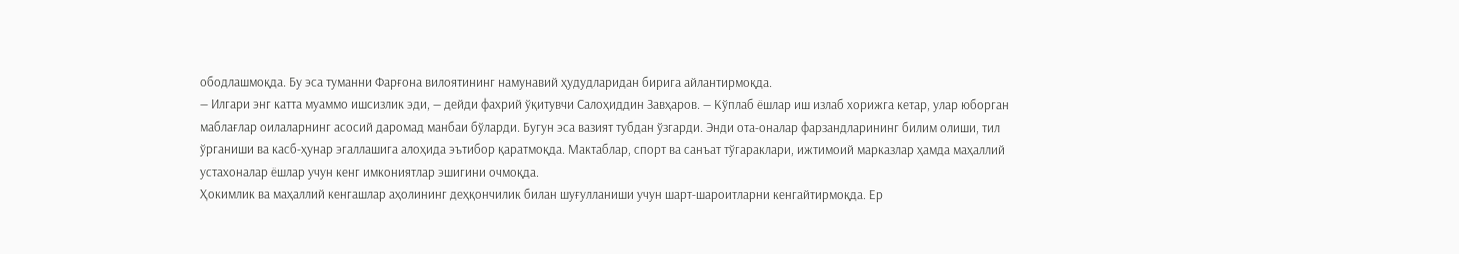ободлашмоқда. Бу эса туманни Фарғона вилоятининг намунавий ҳудудларидан бирига айлантирмоқда.
— Илгари энг катта муаммо ишсизлик эди, — дейди фахрий ўқитувчи Салоҳиддин Завҳаров. — Кўплаб ёшлар иш излаб хорижга кетар, улар юборган маблағлар оилаларнинг асосий даромад манбаи бўларди. Бугун эса вазият тубдан ўзгарди. Энди ота-оналар фарзандларининг билим олиши, тил ўрганиши ва касб-ҳунар эгаллашига алоҳида эътибор қаратмоқда. Мактаблар, спорт ва санъат тўгараклари, ижтимоий марказлар ҳамда маҳаллий устахоналар ёшлар учун кенг имкониятлар эшигини очмоқда.
Ҳокимлик ва маҳаллий кенгашлар аҳолининг деҳқончилик билан шуғулланиши учун шарт-шароитларни кенгайтирмоқда. Ер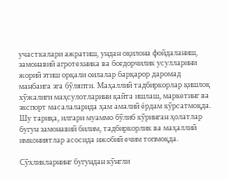участкалари ажратиш, ундан оқилона фойдаланиш, замонавий агротехника ва боғдорчилик усулларини жорий этиш орқали оилалар барқарор даромад манбаига эга бўляпти. Маҳаллий тадбиркорлар қишлоқ хўжалиги маҳсулотларини қайта ишлаш, маркетинг ва экспорт масалаларида ҳам амалий ёрдам кўрсатмоқда. Шу тариқа, илгари муаммо бўлиб кўринган ҳолатлар бугун замонавий билим, тадбиркорлик ва маҳаллий имкониятлар асосида ижобий ечим топмоқда.

Сўхликларнинг бугундан кўнгли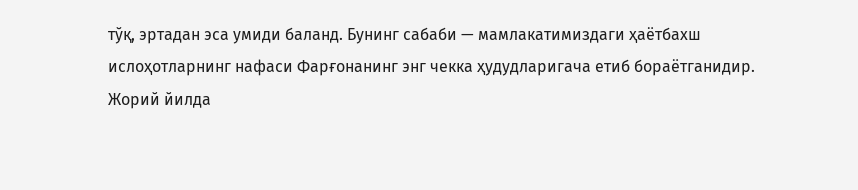тўқ, эртадан эса умиди баланд. Бунинг сабаби — мамлакатимиздаги ҳаётбахш ислоҳотларнинг нафаси Фарғонанинг энг чекка ҳудудларигача етиб бораётганидир. Жорий йилда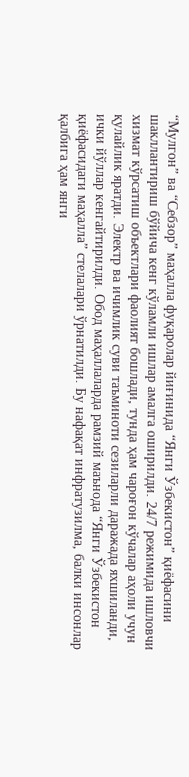“Мулгон” ва “Себзор” маҳалла фуқаролар йиғинида “Янги Ўзбекистон” қиёфасини шакллантириш бўйича кенг кўламли ишлар амалга оширилди. 24/7 режимида ишловчи хизмат кўрсатиш объектлари фаолият бошлади, тунда ҳам чароғон кўчалар аҳоли учун қулайлик яратди. Электр ва ичимлик суви таъминоти сезиларли даражада яхшиланди, ички йўллар кенгайтирилди. Обод маҳаллаларда рамзий маънода “Янги Ўзбекистон қиёфасидаги маҳалла” стелалари ўрнатилди. Бу нафақат инфратузилма, балки инсонлар қалбига ҳам янги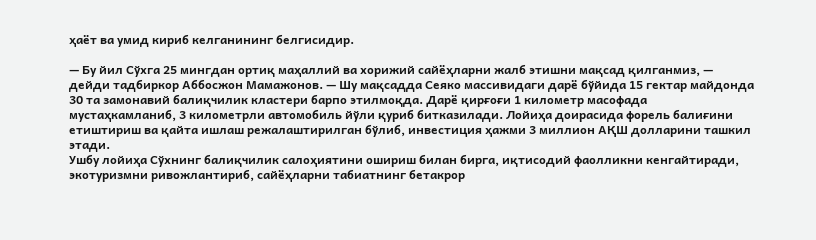ҳаёт ва умид кириб келганининг белгисидир.

— Бу йил Сўхга 25 мингдан ортиқ маҳаллий ва хорижий сайёҳларни жалб этишни мақсад қилганмиз, — дейди тадбиркор Аббосжон Мамажонов. — Шу мақсадда Сеяко массивидаги дарё бўйида 15 гектар майдонда 30 та замонавий балиқчилик кластери барпо этилмоқда. Дарё қирғоғи 1 километр масофада мустаҳкамланиб, 3 километрли автомобиль йўли қуриб битказилади. Лойиҳа доирасида форель балиғини етиштириш ва қайта ишлаш режалаштирилган бўлиб, инвестиция ҳажми 3 миллион АҚШ долларини ташкил этади.
Ушбу лойиҳа Сўхнинг балиқчилик салоҳиятини ошириш билан бирга, иқтисодий фаолликни кенгайтиради, экотуризмни ривожлантириб, сайёҳларни табиатнинг бетакрор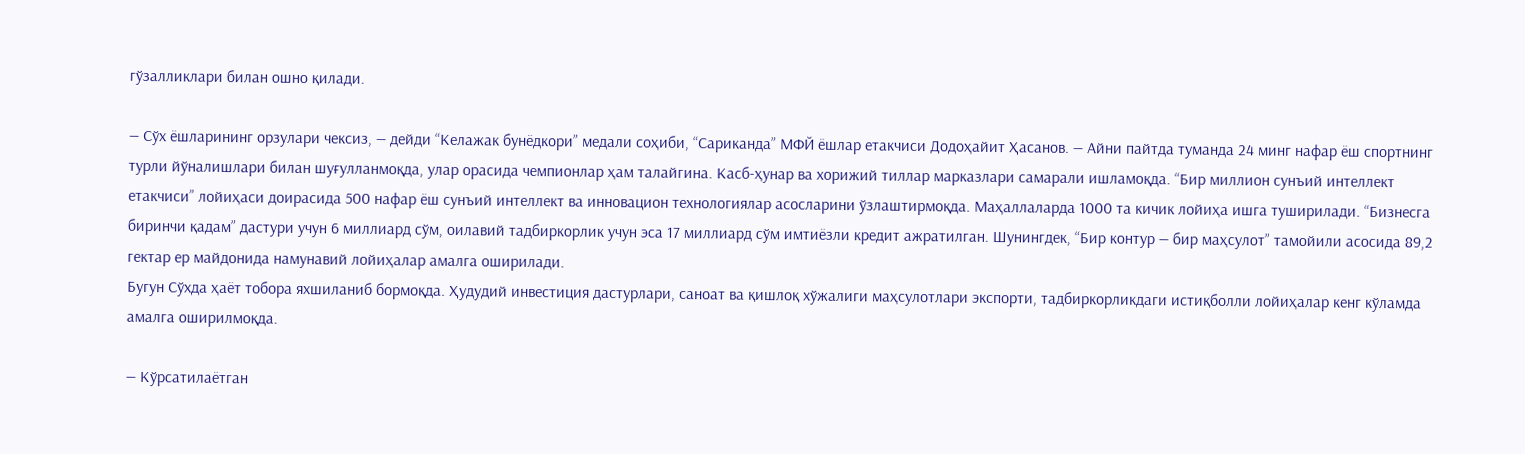гўзалликлари билан ошно қилади.

— Сўх ёшларининг орзулари чексиз, — дейди “Келажак бунёдкори” медали соҳиби, “Сариканда” МФЙ ёшлар етакчиси Додоҳайит Ҳасанов. — Айни пайтда туманда 24 минг нафар ёш спортнинг турли йўналишлари билан шуғулланмоқда, улар орасида чемпионлар ҳам талайгина. Касб-ҳунар ва хорижий тиллар марказлари самарали ишламоқда. “Бир миллион сунъий интеллект етакчиси” лойиҳаси доирасида 500 нафар ёш сунъий интеллект ва инновацион технологиялар асосларини ўзлаштирмоқда. Маҳаллаларда 1000 та кичик лойиҳа ишга туширилади. “Бизнесга биринчи қадам” дастури учун 6 миллиард сўм, оилавий тадбиркорлик учун эса 17 миллиард сўм имтиёзли кредит ажратилган. Шунингдек, “Бир контур — бир маҳсулот” тамойили асосида 89,2 гектар ер майдонида намунавий лойиҳалар амалга оширилади.
Бугун Сўхда ҳаёт тобора яхшиланиб бормоқда. Ҳудудий инвестиция дастурлари, саноат ва қишлоқ хўжалиги маҳсулотлари экспорти, тадбиркорликдаги истиқболли лойиҳалар кенг кўламда амалга оширилмоқда.

— Кўрсатилаётган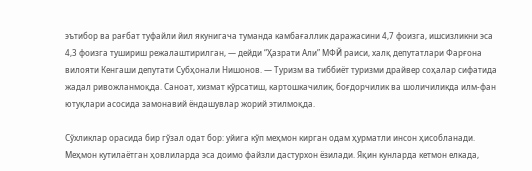эътибор ва рағбат туфайли йил якунигача туманда камбағаллик даражасини 4,7 фоизга, ишсизликни эса 4,3 фоизга тушириш режалаштирилган, — дейди “Ҳазрати Али” МФЙ раиси, халқ депутатлари Фарғона вилояти Кенгаши депутати Субҳонали Нишонов. — Туризм ва тиббиёт туризми драйвер соҳалар сифатида жадал ривожланмоқда. Саноат, хизмат кўрсатиш, картошкачилик, боғдорчилик ва шоличиликда илм-фан ютуқлари асосида замонавий ёндашувлар жорий этилмоқда.

Сўхликлар орасида бир гўзал одат бор: уйига кўп меҳмон кирган одам ҳурматли инсон ҳисобланади. Меҳмон кутилаётган ҳовлиларда эса доимо файзли дастурхон ёзилади. Яқин кунларда кетмон елкада,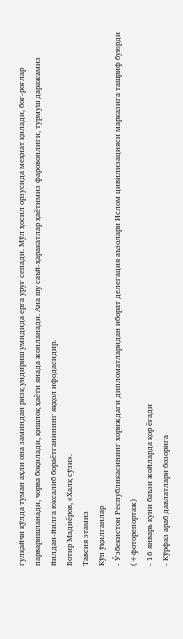гулқайчи қўлда туман аҳли она заминдан ризқ ундириш умидида ерга уруғ сепади. Мўл ҳосил орзусида меҳнат қилади, боғ-роғлар парваришланади, чорва боқилади, қишлоқ ҳаёти янада жонланади. Ана шу саъй-ҳаракатлар ҳаётимиз фаровонлиги, турмуш даражамиз йилдан-йилга юксалиб бораётганининг яққол ифодасидир.
Ботир Мадиёров, «Халқ сўзи».
Тавсия этамиз
Кўп ўқилганлар
- Ўзбекистон Республикасининг хориждаги дипломатларидан иборат делегация аъзолари Ислом цивилизацияси марказига ташриф буюрди (+фоторепортаж)
- 16 январь куни баъзи жойларда қор ёғади
- Кўрфаз араб давлатлари бозорига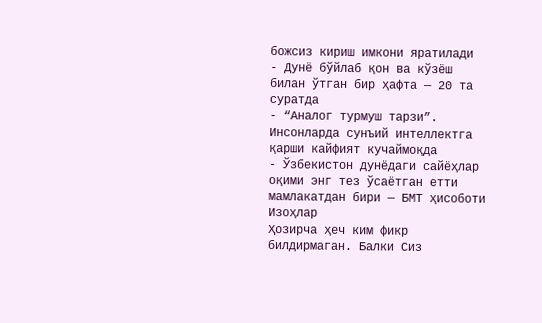божсиз кириш имкони яратилади
- Дунё бўйлаб қон ва кўзёш билан ўтган бир ҳафта — 20 та суратда
- “Аналог турмуш тарзи”. Инсонларда сунъий интеллектга қарши кайфият кучаймоқда
- Ўзбекистон дунёдаги сайёҳлар оқими энг тез ўсаётган етти мамлакатдан бири — БМТ ҳисоботи
Изоҳлар
Ҳозирча ҳеч ким фикр билдирмаган. Балки Сиз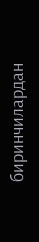биринчилардан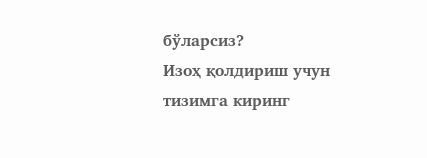бўларсиз?
Изоҳ қолдириш учун тизимга киринг